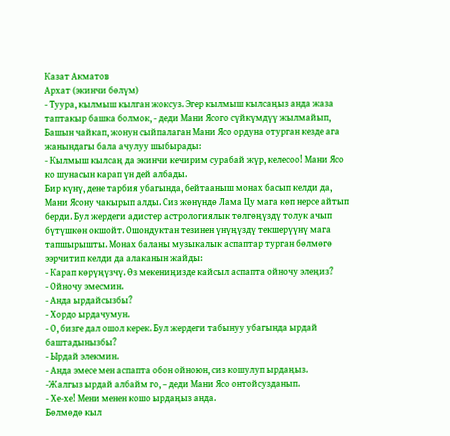Казат Акматов
Архат (экинчи бөлүм)
- Туура, кылмыш кылган жоксуз. Эгер кылмыш кылсаңыз анда жаза таптакыр башка болмок, - деди Мани Ясого сүйкүмдүү жылмайып,
Башын чайкап, жонун сыйпалаган Мани Ясо ордуна отурган кезде ага жанындагы бала ачулуу шыбырады:
- Кылмыш кылсаң да экинчи кечирим сурабай жүр, келесоо! Мани Ясо ко шунасын карап үн дей албады.
Бир күнү, дене тарбия убагында, бейтааныш монах басып келди да, Мани Ясону чакырып алды. Сиз жөнүндө Лама Цу мага көп нерсе айтып берди. Бул жердеги адистер астрологиялык төлгөңүздү толук ачып бүтүшкөн окшойт. Ошондуктан тезинен үнүңүздү текшерүүнү мага тапшырышты. Монах баланы музыкалык аспаптар турган бөлмөгө ээрчитип келди да алаканын жайды:
- Карап көрүңүзчү. Өз мекениңизде кайсыл аспапта ойночу элеңиз?
- Ойночу эмесмин.
- Анда ырдайсызбы?
- Хордо ырдачумун.
- О, бизге дал ошол керек. Бул жердеги табынуу убагында ырдай баштадынызбы?
- Ырдай элекмин.
- Анда эмесе мен аспапта обон ойноюн, сиз кошулуп ырдаңыз.
-Жалгыз ырдай албайм го, – деди Мани Ясо онтойсузданып.
- Хе-хе! Мени менен кошо ырдаңыз анда.
Бөлмөдө кыл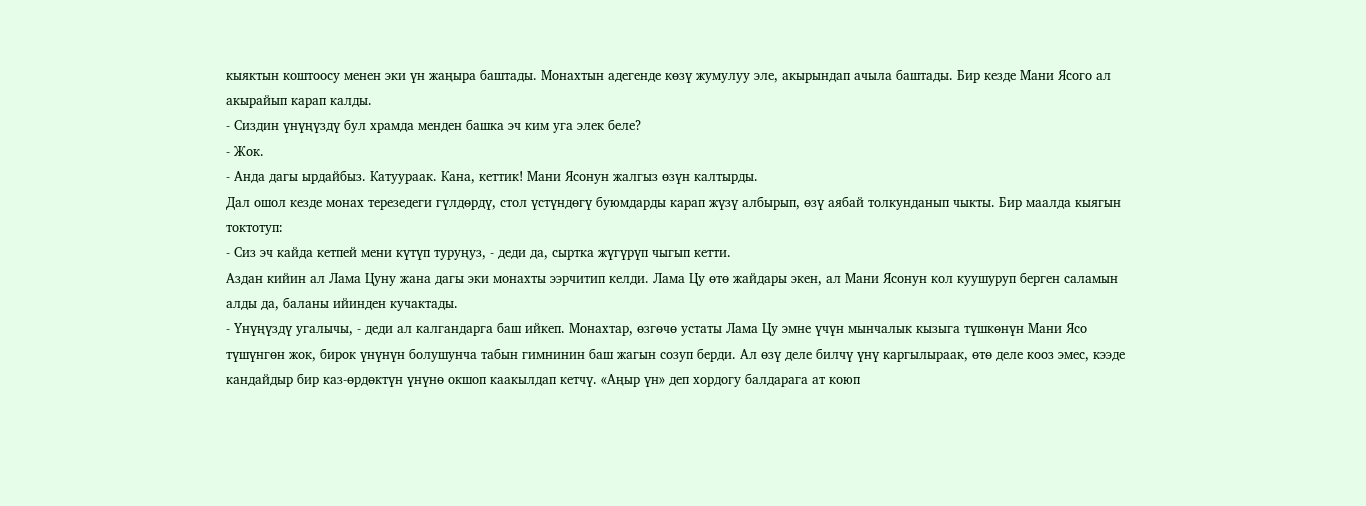кыяктын коштоосу менен эки үн жаңыра баштады. Монахтын адегенде көзү жумулуу эле, акырындап ачыла баштады. Бир кезде Мани Ясого ал акырайып карап калды.
- Сиздин үнүңүздү бул храмда менден башка эч ким уга элек беле?
- Жок.
- Анда дагы ырдайбыз. Катуураак. Кана, кеттик! Мани Ясонун жалгыз өзүн калтырды.
Дал ошол кезде монах терезедеги гүлдөрдү, стол үстүндөгү буюмдарды карап жүзү албырып, өзү аябай толкунданып чыкты. Бир маалда кыягын токтотуп:
- Сиз эч кайда кетпей мени күтүп туруңуз, - деди да, сыртка жүгүрүп чыгып кетти.
Аздан кийин ал Лама Цуну жана дагы эки монахты ээрчитип келди. Лама Цу өтө жайдары экен, ал Мани Ясонун кол куушуруп берген саламын алды да, баланы ийинден кучактады.
- Үнүңүздү угалычы, - деди ал калгандарга баш ийкеп. Монахтар, өзгөчө устаты Лама Цу эмне үчүн мынчалык кызыга түшкөнүн Мани Ясо түшүнгөн жок, бирок үнүнүн болушунча табын гимнинин баш жагын созуп берди. Ал өзү деле билчү үнү каргылыраак, өтө деле кооз эмес, кээде кандайдыр бир каз-өрдөктүн үнүнө окшоп каакылдап кетчү. «Аңыр үн» деп хордогу балдарага ат коюп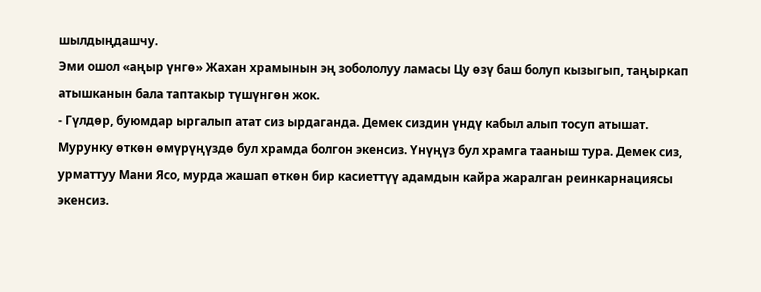шылдыңдашчу.
Эми ошол «аңыр үнгө» Жахан храмынын эң зобололуу ламасы Цу өзү баш болуп кызыгып, таңыркап атышканын бала таптакыр түшүнгөн жок.
- Гүлдөр, буюмдар ыргалып атат сиз ырдаганда. Демек сиздин үндү кабыл алып тосуп атышат. Мурунку өткөн өмүрүңүздө бул храмда болгон экенсиз. Үнүңүз бул храмга тааныш тура. Демек сиз, урматтуу Мани Ясо, мурда жашап өткөн бир касиеттүү адамдын кайра жаралган реинкарнациясы экенсиз.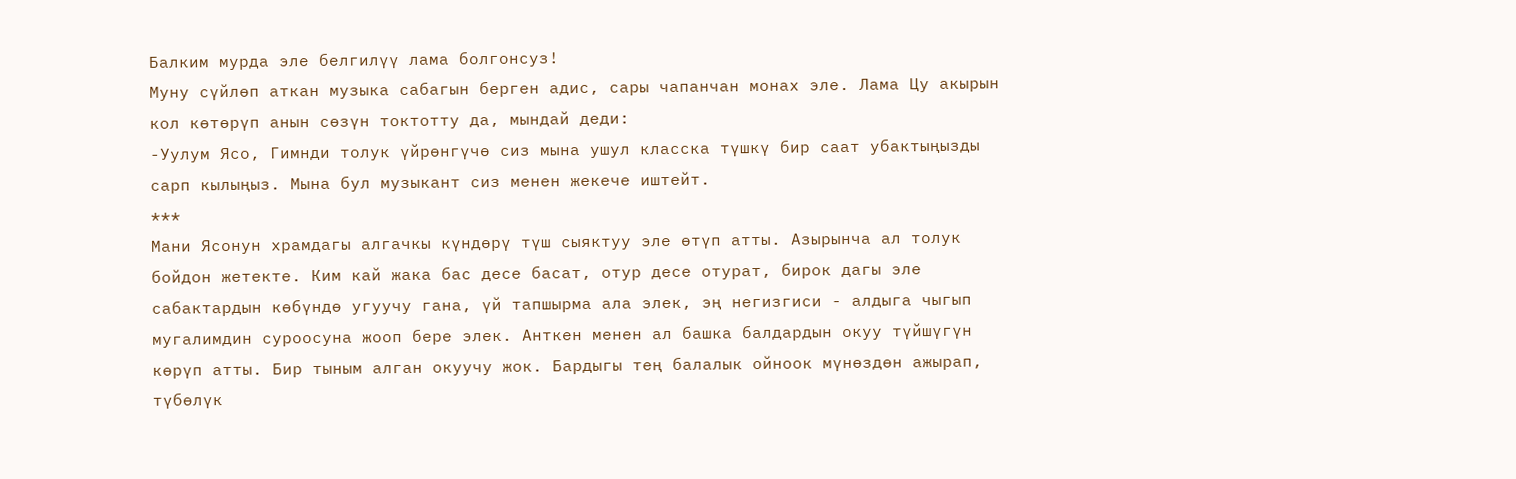Балким мурда эле белгилүү лама болгонсуз!
Муну сүйлөп аткан музыка сабагын берген адис, сары чапанчан монах эле. Лама Цу акырын кол көтөрүп анын сөзүн токтотту да, мындай деди:
-Уулум Ясо, Гимнди толук үйрөнгүчө сиз мына ушул класска түшкү бир саат убактыңызды сарп кылыңыз. Мына бул музыкант сиз менен жекече иштейт.
***
Мани Ясонун храмдагы алгачкы күндөрү түш сыяктуу эле өтүп атты. Азырынча ал толук бойдон жетекте. Ким кай жака бас десе басат, отур десе отурат, бирок дагы эле сабактардын көбүндө угуучу гана, үй тапшырма ала элек, эң негизгиси - алдыга чыгып мугалимдин суроосуна жооп бере элек. Анткен менен ал башка балдардын окуу түйшүгүн көрүп атты. Бир тыным алган окуучу жок. Бардыгы тең балалык ойноок мүнөздөн ажырап, түбөлүк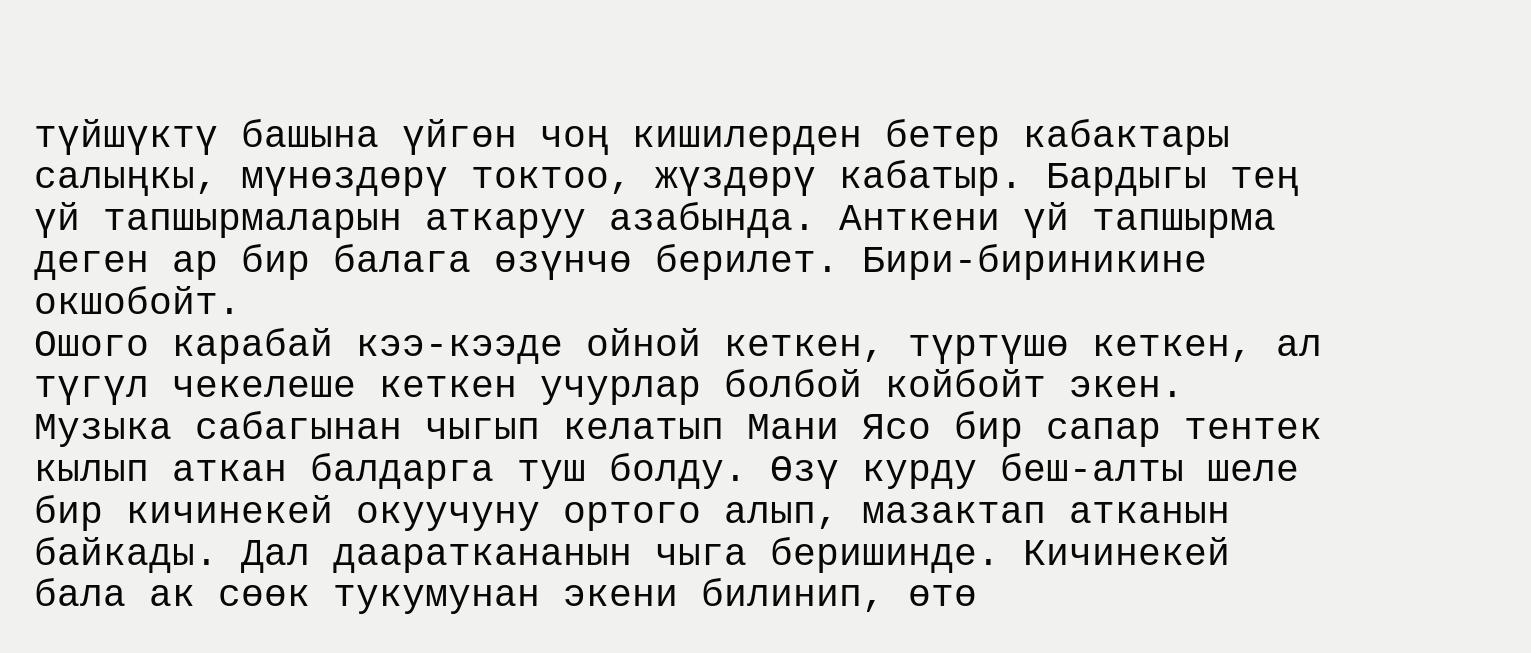түйшүктү башына үйгөн чоң кишилерден бетер кабактары салыңкы, мүнөздөрү токтоо, жүздөрү кабатыр. Бардыгы тең үй тапшырмаларын аткаруу азабында. Анткени үй тапшырма деген ар бир балага өзүнчө берилет. Бири-бириникине окшобойт.
Ошого карабай кээ-кээде ойной кеткен, түртүшө кеткен, ал түгүл чекелеше кеткен учурлар болбой койбойт экен. Музыка сабагынан чыгып келатып Мани Ясо бир сапар тентек кылып аткан балдарга туш болду. Өзү курду беш-алты шеле бир кичинекей окуучуну ортого алып, мазактап атканын байкады. Дал даараткананын чыга беришинде. Кичинекей бала ак сөөк тукумунан экени билинип, өтө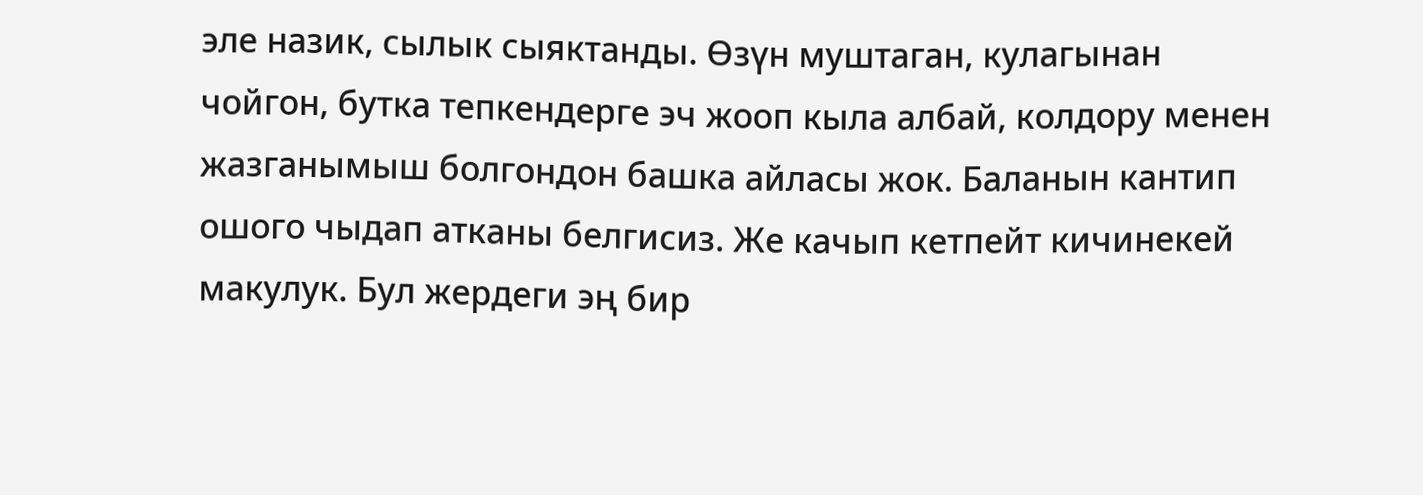эле назик, сылык сыяктанды. Өзүн муштаган, кулагынан чойгон, бутка тепкендерге эч жооп кыла албай, колдору менен жазганымыш болгондон башка айласы жок. Баланын кантип ошого чыдап атканы белгисиз. Же качып кетпейт кичинекей макулук. Бул жердеги эң бир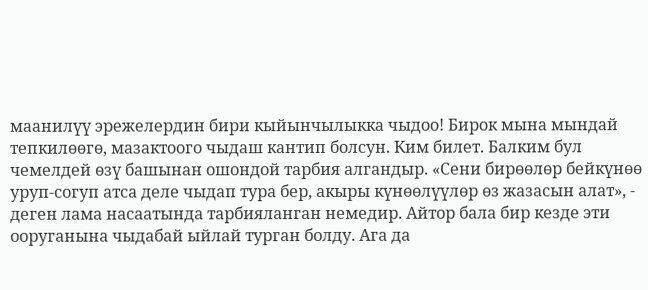маанилүү эрежелердин бири кыйынчылыкка чыдоо! Бирок мына мындай тепкилөөгө, мазактоого чыдаш кантип болсун. Ким билет. Балким бул чемелдей өзү башынан ошондой тарбия алгандыр. «Сени бирөөлөр бейкүнөө уруп-согуп атса деле чыдап тура бер, акыры күнөөлүүлөр өз жазасын алат», - деген лама насаатында тарбияланган немедир. Айтор бала бир кезде эти ооруганына чыдабай ыйлай турган болду. Ага да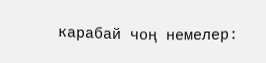карабай чоң немелер: